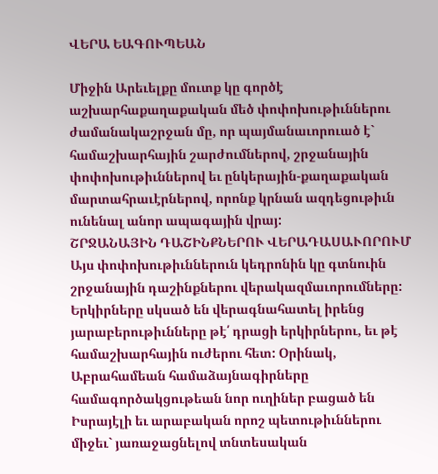ՎԵՐԱ ԵԱԳՈՒՊԵԱՆ

Միջին Արեւելքը մուտք կը գործէ աշխարհաքաղաքական մեծ փոփոխութիւններու ժամանակաշրջան մը, որ պայմանաւորուած է` համաշխարհային շարժումներով, շրջանային փոփոխութիւններով եւ ընկերային-քաղաքական մարտահրաւէրներով, որոնք կրնան ազդեցութիւն ունենալ անոր ապագային վրայ:
ՇՐՋԱՆԱՅԻՆ ԴԱՇԻՆՔՆԵՐՈՒ ՎԵՐԱԴԱՍԱՒՈՐՈՒՄ
Այս փոփոխութիւններուն կեդրոնին կը գտնուին շրջանային դաշինքներու վերակազմաւորումները: Երկիրները սկսած են վերագնահատել իրենց յարաբերութիւնները թէ՛ դրացի երկիրներու, եւ թէ համաշխարհային ուժերու հետ: Օրինակ, Աբրահամեան համաձայնագիրները համագործակցութեան նոր ուղիներ բացած են Իսրայէլի եւ արաբական որոշ պետութիւններու միջեւ` յառաջացնելով տնտեսական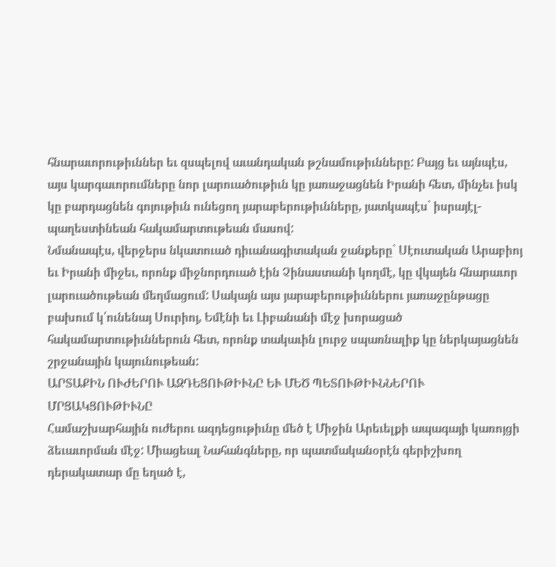հնարաւորութիւններ եւ զսպելով աւանդական թշնամութիւնները: Բայց եւ այնպէս, այս կարգաւորումները նոր լարուածութիւն կը յառաջացնեն Իրանի հետ, մինչեւ իսկ կը բարդացնեն գոյութիւն ունեցող յարաբերութիւնները, յատկապէս` իսրայէլ-պաղեստինեան հակամարտութեան մասով:
Նմանապէս, վերջերս նկատուած դիւանագիտական ջանքերը` Սէուտական Արաբիոյ եւ Իրանի միջեւ, որոնք միջնորդուած էին Չինաստանի կողմէ, կը վկայեն հնարաւոր լարուածութեան մեղմացում: Սակայն այս յարաբերութիւններու յառաջընթացը բախում կ՛ունենայ Սուրիոյ, Եմէնի եւ Լիբանանի մէջ խորացած հակամարտութիւններուն հետ, որոնք տակաւին լուրջ սպառնալիք կը ներկայացնեն շրջանային կայունութեան:
ԱՐՏԱՔԻՆ ՈՒԺԵՐՈՒ ԱԶԴԵՑՈՒԹԻՒՆԸ ԵՒ ՄԵԾ ՊԵՏՈՒԹԻՒՆՆԵՐՈՒ ՄՐՑԱԿՑՈՒԹԻՒՆԸ
Համաշխարհային ուժերու ազդեցութիւնը մեծ է Միջին Արեւելքի ապագայի կառոյցի ձեւաւորման մէջ: Միացեալ Նահանգները, որ պատմականօրէն գերիշխող դերակատար մը եղած է,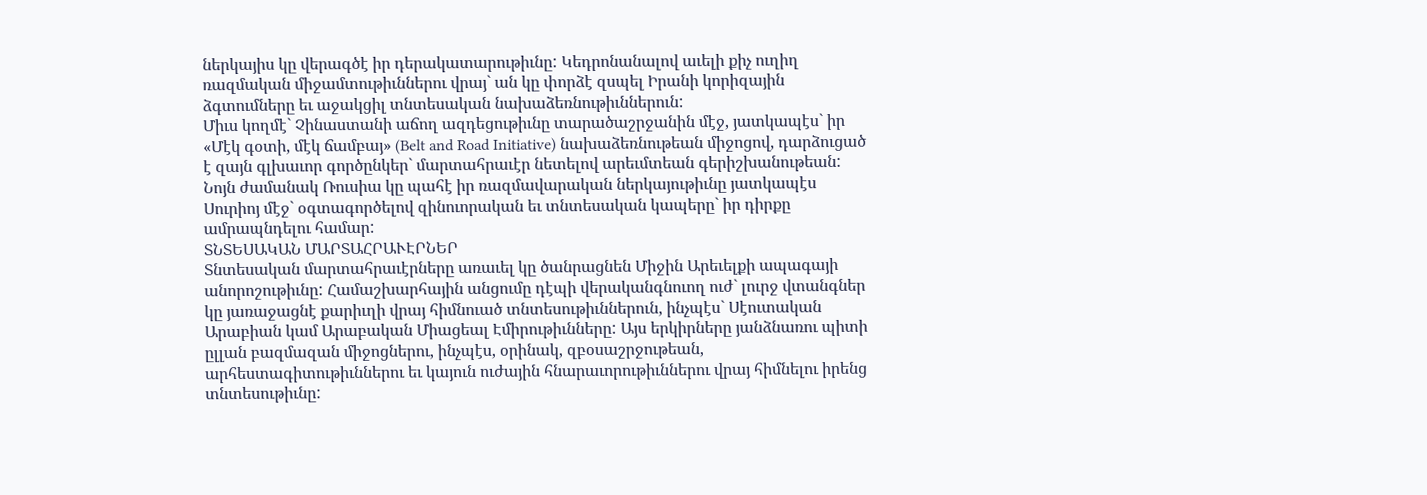ներկայիս կը վերագծէ իր դերակատարութիւնը: Կեդրոնանալով աւելի քիչ ուղիղ ռազմական միջամտութիւններու վրայ` ան կը փորձէ զսպել Իրանի կորիզային ձգտումները եւ աջակցիլ տնտեսական նախաձեռնութիւններուն:
Միւս կողմէ` Չինաստանի աճող ազդեցութիւնը տարածաշրջանին մէջ, յատկապէս` իր «Մէկ գօտի, մէկ ճամբայ» (Belt and Road Initiative) նախաձեռնութեան միջոցով, դարձուցած է զայն գլխաւոր գործընկեր` մարտահրաւէր նետելով արեւմտեան գերիշխանութեան: Նոյն ժամանակ Ռուսիա կը պահէ իր ռազմավարական ներկայութիւնը յատկապէս Սուրիոյ մէջ` օգտագործելով զինուորական եւ տնտեսական կապերը` իր դիրքը ամրապնդելու համար:
ՏՆՏԵՍԱԿԱՆ ՄԱՐՏԱՀՐԱՒԷՐՆԵՐ
Տնտեսական մարտահրաւէրները առաւել կը ծանրացնեն Միջին Արեւելքի ապագայի անորոշութիւնը: Համաշխարհային անցումը դէպի վերականգնուող ուժ` լուրջ վտանգներ կը յառաջացնէ քարիւղի վրայ հիմնուած տնտեսութիւններուն, ինչպէս` Սէուտական Արաբիան կամ Արաբական Միացեալ Էմիրութիւնները: Այս երկիրները յանձնառու պիտի ըլլան բազմազան միջոցներու, ինչպէս, օրինակ, զբօսաշրջութեան, արհեստագիտութիւններու եւ կայուն ուժային հնարաւորութիւններու վրայ հիմնելու իրենց տնտեսութիւնը: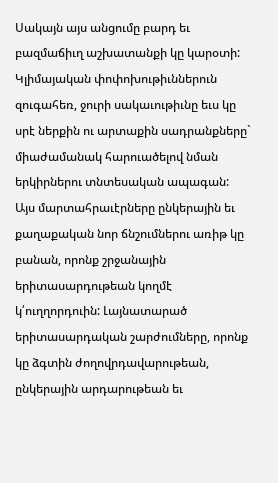Սակայն այս անցումը բարդ եւ բազմաճիւղ աշխատանքի կը կարօտի: Կլիմայական փոփոխութիւններուն զուգահեռ, ջուրի սակաւութիւնը եւս կը սրէ ներքին ու արտաքին սադրանքները` միաժամանակ հարուածելով նման երկիրներու տնտեսական ապագան:
Այս մարտահրաւէրները ընկերային եւ քաղաքական նոր ճնշումներու առիթ կը բանան, որոնք շրջանային երիտասարդութեան կողմէ կ՛ուղղորդուին: Լայնատարած երիտասարդական շարժումները, որոնք կը ձգտին ժողովրդավարութեան, ընկերային արդարութեան եւ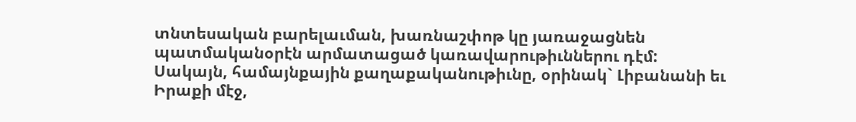տնտեսական բարելաւման, խառնաշփոթ կը յառաջացնեն պատմականօրէն արմատացած կառավարութիւններու դէմ: Սակայն, համայնքային քաղաքականութիւնը, օրինակ` Լիբանանի եւ Իրաքի մէջ,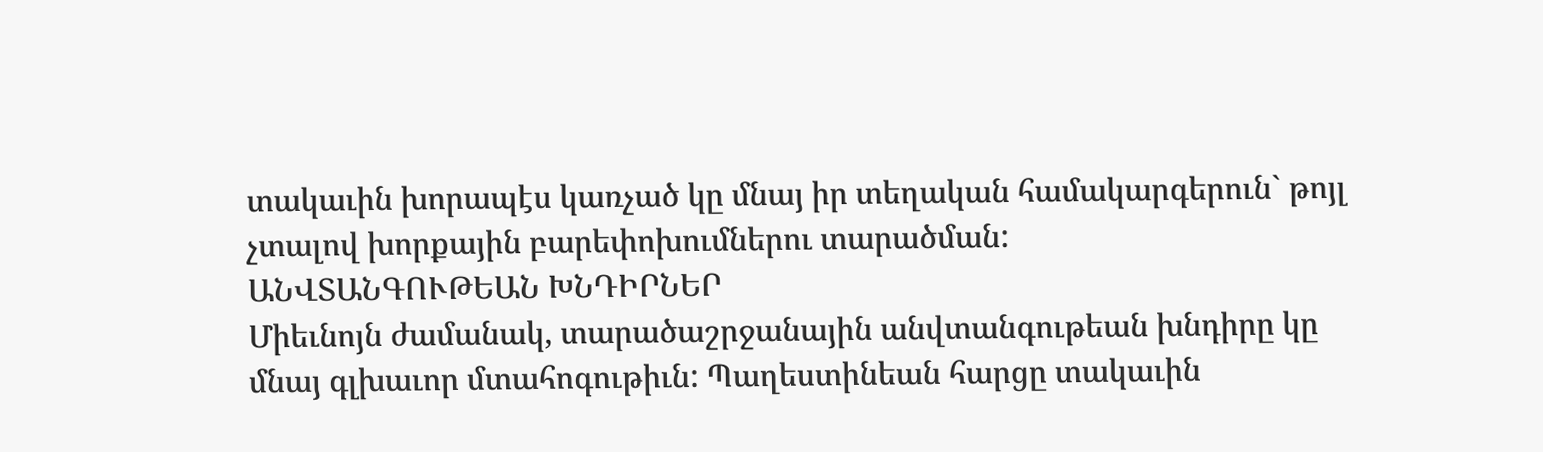տակաւին խորապէս կառչած կը մնայ իր տեղական համակարգերուն` թոյլ չտալով խորքային բարեփոխումներու տարածման:
ԱՆՎՏԱՆԳՈՒԹԵԱՆ ԽՆԴԻՐՆԵՐ
Միեւնոյն ժամանակ, տարածաշրջանային անվտանգութեան խնդիրը կը մնայ գլխաւոր մտահոգութիւն: Պաղեստինեան հարցը տակաւին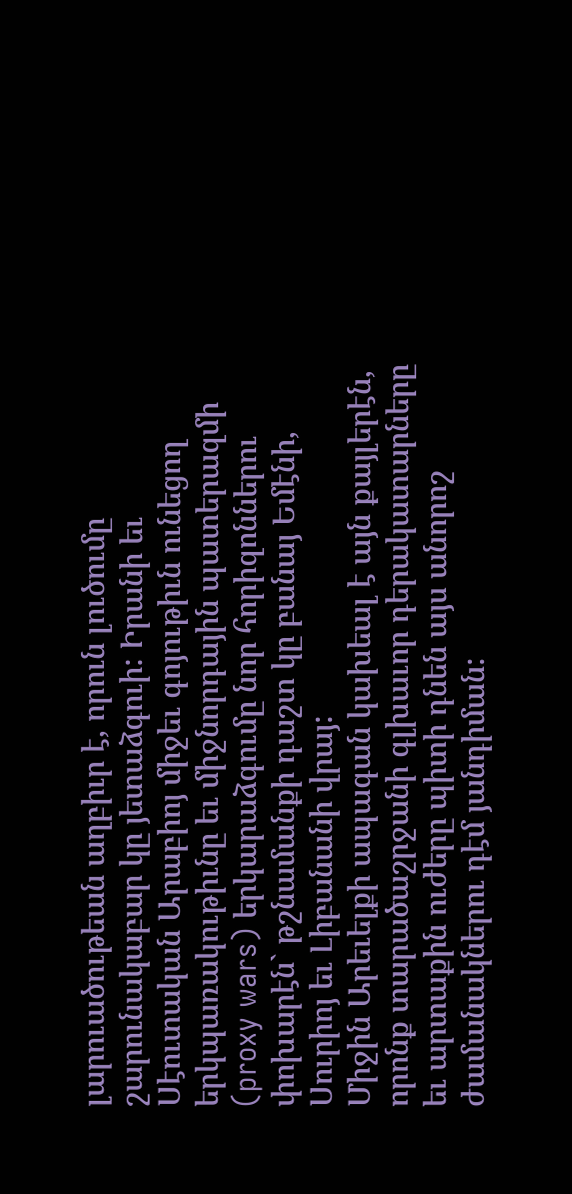լարուածութեան աղբիւր է, որուն լուծումը շարունակաբար կը յետաձգուի: Իրանի եւ Սէուտական Արաբիոյ միջեւ գոյութիւն ունեցող երկպառակութիւնը եւ միջնորդային պատերազմի (proxy wars) երկարաձգումը նոր հորիզոններու փոխարէն` թշնամանքի դաշտ կը բանայ Եմէնի, Սուրիոյ եւ Լիբանանի վրայ:
Միջին Արեւելքի ապագան կախեալ է այն քայլերէն, որոնք տարածաշրջանի գլխաւոր դերակատարները եւ արտաքին ուժերը պիտի դնեն այս անորոշ ժամանակներու դէմ յանդիման: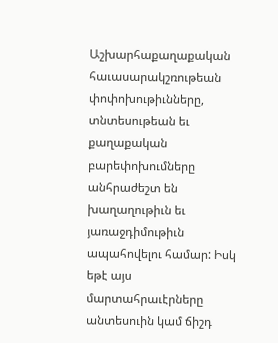Աշխարհաքաղաքական հաւասարակշռութեան փոփոխութիւնները, տնտեսութեան եւ քաղաքական բարեփոխումները անհրաժեշտ են խաղաղութիւն եւ յառաջդիմութիւն ապահովելու համար: Իսկ եթէ այս մարտահրաւէրները անտեսուին կամ ճիշդ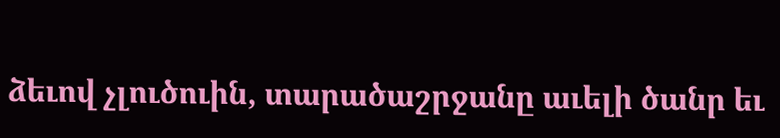ձեւով չլուծուին, տարածաշրջանը աւելի ծանր եւ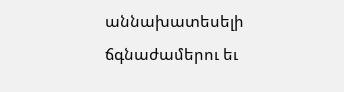աննախատեսելի ճգնաժամերու եւ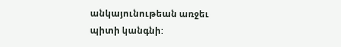անկայունութեան առջեւ պիտի կանգնի: